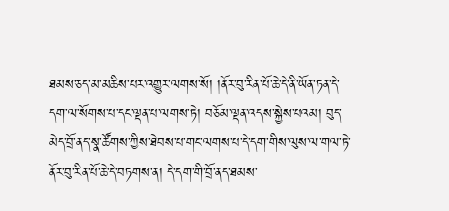ཐམས་ཅད་མ་མཆིས་པར་འགྱུར་ལགས་སོ། །ནོར་བུ་རིན་པོ་ཆེ་དེ་ནི་ཡོན་ཏན་དེ་དག་ལ་སོགས་པ་དང་ལྡན་པ་ལགས་ཏེ། བཅོམ་ལྡན་འདས་སྐྱེས་པའམ། བུད་མེད་བྲོ་ནད་སྣ་ཚོགས་ཀྱིས་ཐེབས་པ་གང་ལགས་པ་དེ་དག་གིས་ལུས་ལ་གལ་ཏེ་ནོར་བུ་རིན་པོ་ཆེ་དེ་བཏགས་ན། དེ་དག་གི་བྲོ་ནད་ཐམས་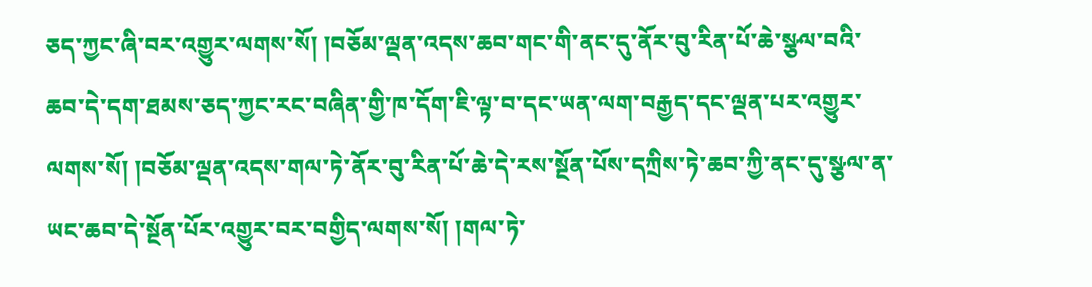ཅད་ཀྱང་ཞི་བར་འགྱུར་ལགས་སོ། །བཅོམ་ལྡན་འདས་ཆབ་གང་གི་ནང་དུ་ནོར་བུ་རིན་པོ་ཆེ་སྩལ་བའི་ཆབ་དེ་དག་ཐམས་ཅད་ཀྱང་རང་བཞིན་གྱི་ཁ་དོག་ཇི་ལྟ་བ་དང་ཡན་ལག་བརྒྱད་དང་ལྡན་པར་འགྱུར་ལགས་སོ། །བཅོམ་ལྡན་འདས་གལ་ཏེ་ནོར་བུ་རིན་པོ་ཆེ་དེ་རས་སྔོན་པོས་དཀྲིས་ཏེ་ཆབ་ཀྱི་ནང་དུ་སྩལ་ན་ཡང་ཆབ་དེ་སྔོན་པོར་འགྱུར་བར་བགྱིད་ལགས་སོ། །གལ་ཏེ་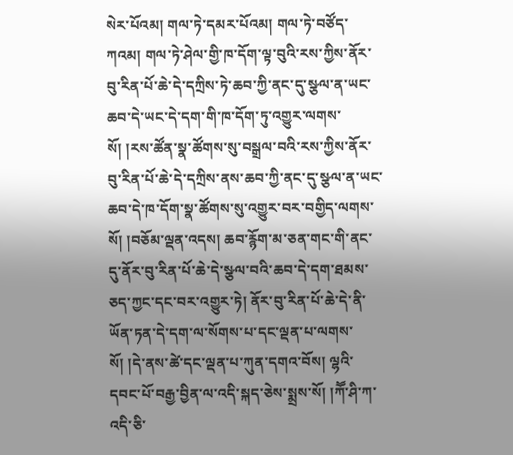སེར་པོའམ། གལ་ཏེ་དམར་པོའམ། གལ་ཏེ་བཙོད་ཀའམ། གལ་ཏེ་ཤེལ་གྱི་ཁ་དོག་ལྟ་བུའི་རས་ཀྱིས་ནོར་བུ་རིན་པོ་ཆེ་དེ་དཀྲིས་ཏེ་ཆབ་ཀྱི་ནང་དུ་སྩལ་ན་ཡང་ཆབ་དེ་ཡང་དེ་དག་གི་ཁ་དོག་ཏུ་འགྱུར་ལགས་སོ། །རས་ཚོན་སྣ་ཚོགས་སུ་བསྒྲལ་བའི་རས་ཀྱིས་ནོར་བུ་རིན་པོ་ཆེ་དེ་དཀྲིས་ནས་ཆབ་ཀྱི་ནང་དུ་སྩལ་ན་ཡང་ཆབ་དེ་ཁ་དོག་སྣ་ཚོགས་སུ་འགྱུར་བར་བགྱིད་ལགས་སོ། །བཅོམ་ལྡན་འདས། ཆབ་རྙོག་མ་ཅན་གང་གི་ནང་དུ་ནོར་བུ་རིན་པོ་ཆེ་དེ་སྩལ་བའི་ཆབ་དེ་དག་ཐམས་ཅད་ཀྱང་དང་བར་འགྱུར་ཏེ། ནོར་བུ་རིན་པོ་ཆེ་དེ་ནི་ཡོན་ཏན་དེ་དག་ལ་སོགས་པ་དང་ལྡན་པ་ལགས་སོ། །དེ་ནས་ཚེ་དང་ལྡན་པ་ཀུན་དགའ་བོས། ལྷའི་དབང་པོ་བརྒྱ་བྱིན་ལ་འདི་སྐད་ཅེས་སྨྲས་སོ། །ཀཽ་ཤི་ཀ་འདི་ཅི་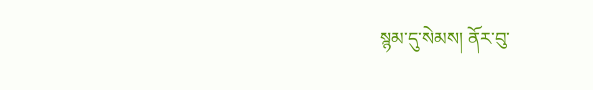སྙམ་དུ་སེམས། ནོར་བུ་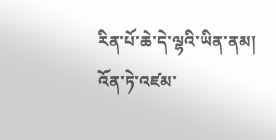རིན་པོ་ཆེ་དེ་ལྷའི་ཡིན་ནམ། འོན་ཏེ་འཛམ་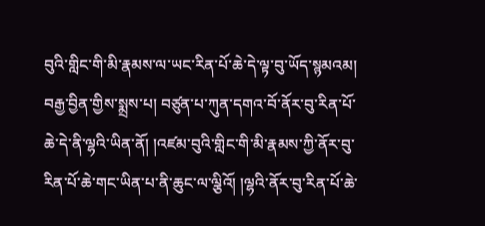བུའི་གླིང་གི་མི་རྣམས་ལ་ཡང་རིན་པོ་ཆེ་དེ་ལྟ་བུ་ཡོད་སྙམའམ། བརྒྱ་བྱིན་གྱིས་སྨྲས་པ། བཙུན་པ་ཀུན་དགའ་བོ་ནོར་བུ་རིན་པོ་ཆེ་དེ་ནི་ལྷའི་ཡིན་ནོ། །འཛམ་བུའི་གླིང་གི་མི་རྣམས་ཀྱི་ནོར་བུ་རིན་པོ་ཆེ་གང་ཡིན་པ་ནི་ཆུང་ལ་ལྕིའོ། །ལྷའི་ནོར་བུ་རིན་པོ་ཆེ་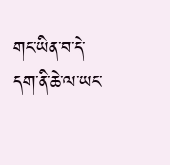གང་ཡིན་བ་དེ་དག་ནི་ཆེ་ལ་ཡང་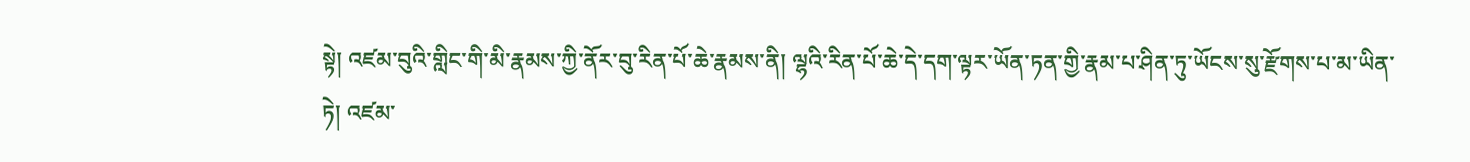སྟེ། འཛམ་བུའི་གླིང་གི་མི་རྣམས་ཀྱི་ནོར་བུ་རིན་པོ་ཆེ་རྣམས་ནི། ལྷའི་རིན་པོ་ཆེ་དེ་དག་ལྟར་ཡོན་ཏན་གྱི་རྣམ་པ་ཤིན་ཏུ་ཡོངས་སུ་རྫོགས་པ་མ་ཡིན་ཏེ། འཛམ་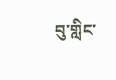བུ་གླིང་